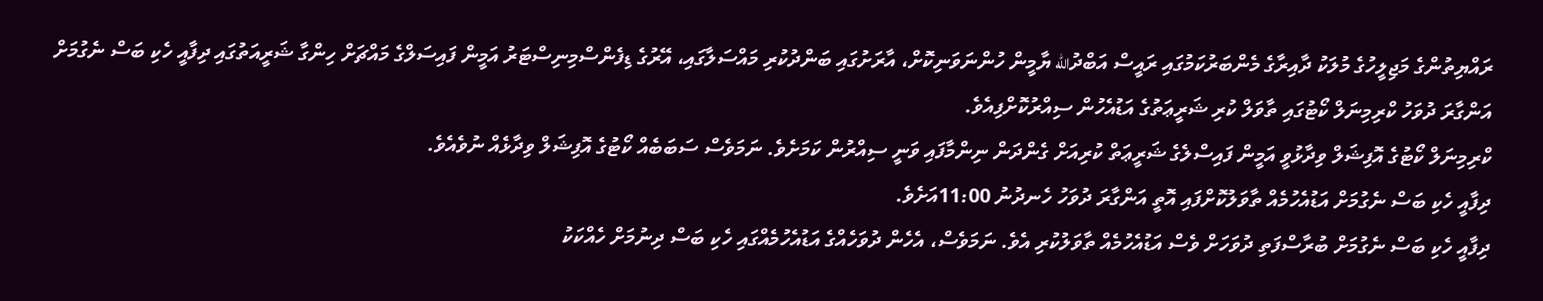ރައްޔިތުންގެ މަޖިލީހުގެ މުލަކު ދާއިރާގެ މެންބަރުކަމުގައި ރައީސް އަބްދުالله ޔާމީން ހުންނަވަނިކޮށް، އާރަށުގައި ބަންދުކުރި މައްސަލާގައި، އޭރުގެ ޑިފެންސްމިނިސްޓަރު އަމީން ފައިސަލްގެ މައްޗަށް ހިންގާ ޝަރީއަތުގައި ދިފާއީ ހެކި ބަސް ނެގުމަށް އަންގާރަ ދުވަހު ކްރިމިނަލް ކޯޓުގައި ތާވަލް ކުރި ޝަރީޢަތުގެ އަޑުއެހުން ސިއްރުކޮށްފިއެވެ.
ކްރިމިނަލް ކޯޓުގެ އޮފިޝަލް ވިދާޅުވީ އަމީން ފައިސްލެގެ ޝަރީޢަތް ކުރިއަށް ގެންދަން ނިންމާފައި ވަނީ ސިއްރުން ކަމަށެވެ. ނަމަވެސް ސަބަބެއް ކޯޓުގެ އޮފިޝަލް ވިދާޅެއް ނުވެއެވެ.
ދިފާއީ ހެކި ބަސް ނެގުމަށް އަޑުއެހުމެއް ތާވަލުކޮށްފައި އޮތީ އަންގާރަ ދުވަހު ހެނދުނު 11:00އަށެވެ.
ދިފާއީ ހެކި ބަސް ނެގުމަށް ބުރާސްފަތި ދުވަހަށް ވެސް އަޑުއެހުމެއް ތާވަލުކުރި އެވެ. ނަމަވެސް، އެހެން ދުވަހެއްގެ އަޑުއެހުމެއްގައި ހެކި ބަސް ދިނުމަށް ހެއްކަކު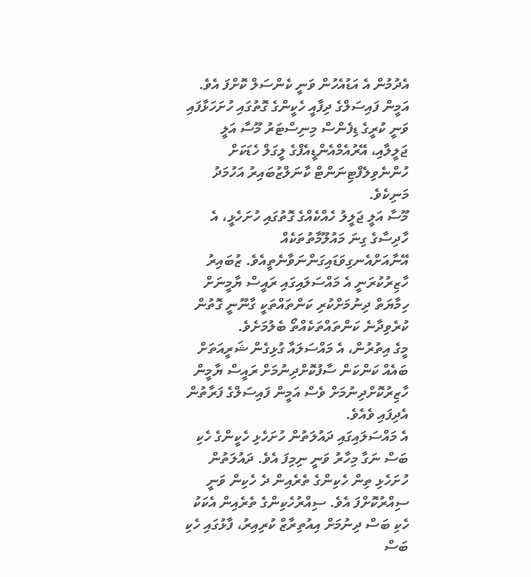އެދުމުން އެ އަޑުއެހުން ވަނީ ކެންސަލް ކޮށްފަ އެވެ.
އަމީން ފައިސަލްގެ ދިފާއީ ހެކީންގެ ގޮތުގައި ހުށަހަޅާފައި ވަނީ ކުރީގެ ޑިފެންސް މިނިސްޓަރު މޫސާ އަލީ ޖަލީލާއި، އޭރުއެމްއެންޑީއެފްގެ ލީގަލް ހެޑަކަށް ހުންނެވިލެފްޓިނަންޓް ކާނަލްޒުބައިރު އަހުމަދު މަނިކެވެ.
މޫސާ އަލީ ޖަލީލު ހެއްކެއްގެ ގޮތުގައި ހުށަހެޅީ، އެ ހާދިސާގެ ގިނަ މައުލޫމާތުތަކެއް އޭނާއަށްއެނގިވަޑައިގަންނަވާނެތީއެވެ. ޒުބައިރު ހާޒިރުކުރަނީ އެ މައްސަލައިގައި ރައީސް ޔާމީނަށް ހިމާޔަތް ދިނުމަށްކުރި ކަންތައްތަކީ ގާނޫނީ ގޮތުން ކުރެވިދާނެ ކަންތައްތަކެއްތޯ ބެލުމަށެވެ.
މީގެ އިތުރުން، އެ މައްސަލައާ ގުޅިގެން ޝަރީއަތަށް ބައެއް ކަންކަން ސާފުކޮށްދިނުމަށް ރައީސް ޔާމީން ހާޒިރުކޮށްދިނުމަށް ވެސް އަމީން ފައިސަލްގެ ފަރާތުން އެދިފައި ވެއެވެ.
އެ މައްސަލައިގައި ދައުލަތުން ހުށަހެޅި ހެކީންގެ ހެކި ބަސް ނަގާ މިހާރު ވަނީ ނިމިފަ އެވެ. ދައުލަތުން ހުށަހެޅި ތިން ހެކިންގެ ތެރެއިން ދެ ހެކިން ވަނީ ސިއްރުކޮށްފަ އެވެ. ސިއްރުހެކިންގެ ތެރެއިން އެކަކު ހެކި ބަސް ދިނުމަށް އިއުތިރާޒް ކުރިއިރު، ފާޅުގައި ހެކި ބަސް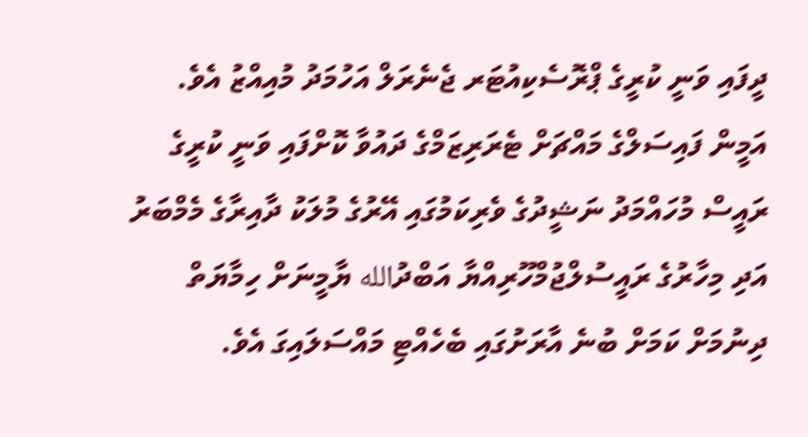ދީފައި ވަނީ ކުރީގެ ޕްރޮސެކިއުޓަރ ޖެނެރަލް އަހުމަދު މުއިއްޒު އެވެ.
އަމީން ފައިސަލްގެ މައްޗަށް ޓެރަރިޒަމްގެ ދައުވާ ކޮށްފައި ވަނީ ކުރީގެ ރައީސް މުހައްމަދު ނަޝީދުގެ ވެރިކަމުގައި އޭރުގެ މުލަކު ދާއިރާގެ މެމްބަރު އަދި މިހާރުގެ ރައީސުލްޖުމްހޫރިއްޔާ އަބްދުالله ޔާމީނަށް ހިމާޔަތް ދިނުމަށް ކަމަށް ބުނެ އާރަށުގައި ބެހެއްޓި މައްސަލައިގަ އެވެ.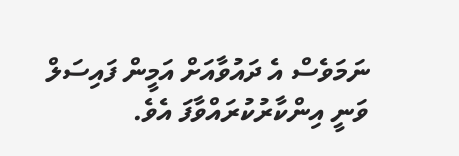ނަމަވެސް އެ ދައުވާއަށް އަމީން ފައިސަލް ވަނީ އިންކާރުކުރައްވާފަ އެވެ.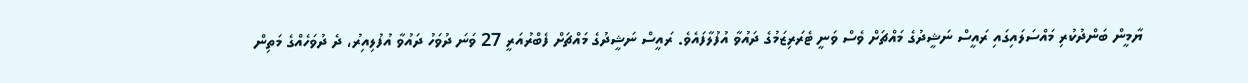ޔާމީން ބަންދުކުރި މައްސަލައިގައި ރައީސް ނަޝީދުގެ މައްޗަށް ވެސް ވަނީ ޓެރަރިޒަމުގެ ދައުވާ އުފުލާފައެވެ. ރައީސް ނަޝީދުގެ މައްޗަށް ފެބްރުއަރީ 27 ވަނަ ދުވަހު ދައުވާ އުފުލިއިރު، ދެ ދުވަހެއްގެ މަތިން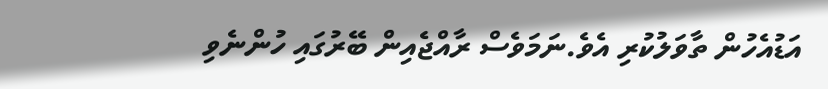އަޑުއެހުން ތާވަލުކުރި އެވެ.ނަމަވެސް ރާއްޖެއިން ބޭރުގައި ހުންނެވި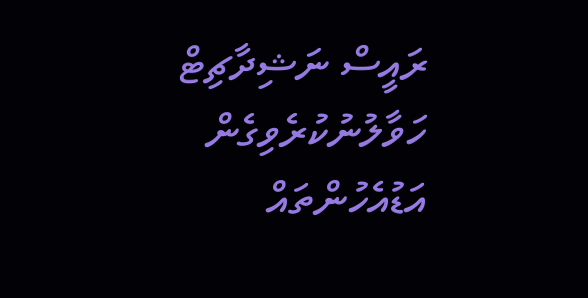ރައީސް ނަޝިދާޗިޓް ހަވާލުނުކުރެވިގެން އަޑުއެހުންތައް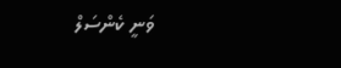ވަނީ ކެންސަލް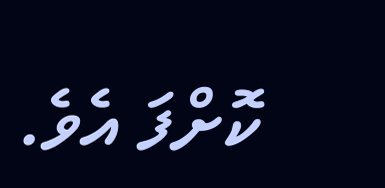ކޮށްފަ އެވެ.